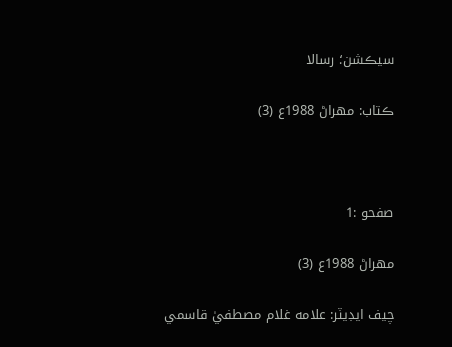سيڪشن؛ رسالا

ڪتاب: مهراڻ 1988ع (3)



صفحو :1

مهراڻ 1988ع (3)

چيف ايڊيٽر: علامه غلام مصطفيٰ قاسمي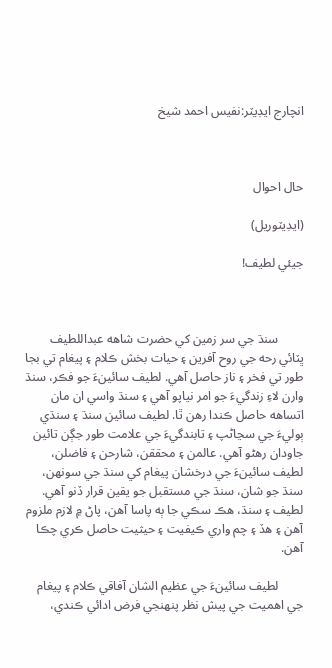انچارج ايڊيٽر:نفيس احمد شيخ



حال احوال

(ايڊيٽوريل)

جيئي لطيف!



        سنڌ جي سر زمين کي حضرت شاهه عبداللطيف ڀٽائي رحه جي روح آفرين ۽ حيات بخش ڪلام ۽ پيغام تي بجا طور تي فخر ۽ ناز حاصل آهي. لطيف سائينءَ جو فڪر، سنڌ وارن لاءِ زندگيءَ جو امر نياپو آهي ۽ سنڌ واسي ان مان اتساهه حاصل ڪندا رهن ٿا. لطيف سائين سنڌ ۽ سنڌي ٻوليءَ جي سڃاڻپ ۽ تابندگيءَ جي علامت طور جڳن تائين جاودان رهڻو آهي. عالمن ۽ محققن، شارحن ۽ فاضلن، لطيف سائينءَ جي درخشان پيغام کي سنڌ جي سونهن، سنڌ جو شان، سنڌ جي مستقبل جو يقين قرار ڏنو آهي. لطيف ۽ سنڌ، هڪ سڪي جا ٻه پاسا آهن، پاڻ ۾ لازم ملزوم آهن ۽ هڏ ۽ چم واري ڪيفيت ۽ حيثيت حاصل ڪري چڪا آهن.

        لطيف سائينءَ جي عظيم الشان آفاقي ڪلام ۽ پيغام جي اهميت جي پيش نظر پنهنجي فرض ادائي ڪندي،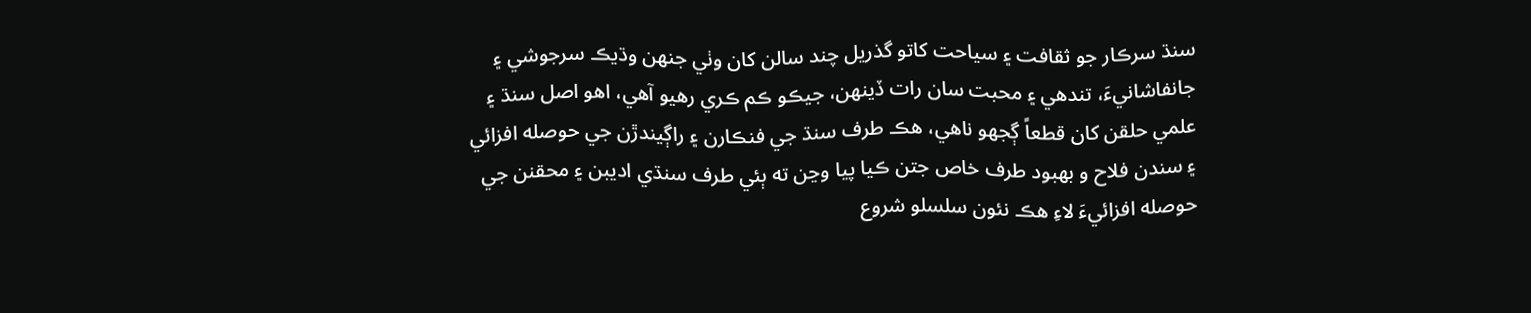سنڌ سرڪار جو ثقافت ۽ سياحت کاتو گذريل چند سالن کان وٺي جنهن وڌيڪ سرجوشي ۽ جانفاشانيءَ، تندهي ۽ محبت سان رات ڏينهن، جيڪو ڪم ڪري رهيو آهي، اهو اصل سنڌ ۽ علمي حلقن کان قطعاً ڳجهو ناهي، هڪ طرف سنڌ جي فنڪارن ۽ راڳيندڙن جي حوصله افزائي ۽ سندن فلاح و بهبود طرف خاص جتن ڪيا پيا وڃن ته ٻئي طرف سنڌي اديبن ۽ محقنن جي حوصله افزائيءَ لاءِ هڪ نئون سلسلو شروع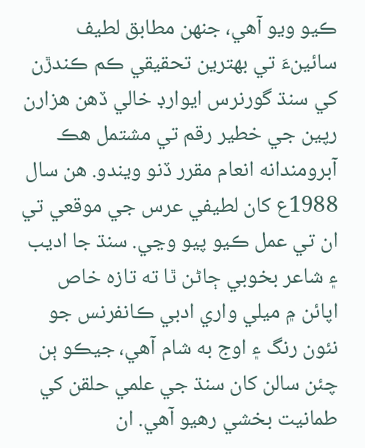ڪيو ويو آهي، جنهن مطابق لطيف سائينءَ تي بهترين تحقيقي ڪم ڪندڙن کي سنڌ گورنرس ايوارڊ خالي ڏهن هزارن رپين جي خطير رقم تي مشتمل هڪ آبرومندانه انعام مقرر ڏنو ويندو. هن سال 1988ع کان لطيفي عرس جي موقعي تي ان تي عمل ڪيو پيو وڃي. سنڌ جا اديب ۽ شاعر بخوبي ڄاڻن ٿا ته تازه خاص اپائن ۾ ميلي واري ادبي ڪانفرنس جو نئون رنگ ۽ اوج به شام آهي، جيڪو ٻن چئن سالن کان سنڌ جي علمي حلقن کي طمانيت بخشي رهيو آهي. ان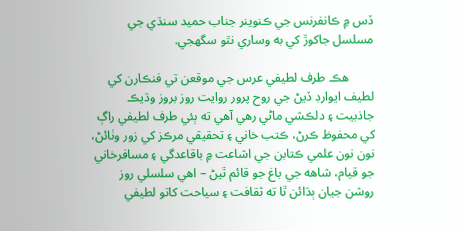ڏس ۾ ڪانفرنس جي ڪنوينر جناب حميد سنڌي جي مسلسل جاکوڙ کي به وساري نٿو سگهجي.

        هڪ طرف لطيفي عرس جي موقعن تي فنڪارن کي لطيف ايوارڊ ڏيڻ جي روح پرور روايت روز بروز وڌيڪ جاذبيت ۽ دلڪشي ماڻي رهي آهي ته ٻئي طرف لطيفي راڳ کي محفوظ ڪرڻ، ڪتب خاني ۽ تحقيقي مرڪز کي زور وٺائڻ، نون نون علمي ڪتابن جي اشاعت ۾ باقاعدگي ۽ مسافرخاني جو قيام، شاهه جي باغ جو قائم ٿيڻ – اهي سلسلي روز روشن جيان ٻڌائن ٿا ته ثقافت ۽ سياحت کاتو لطيفي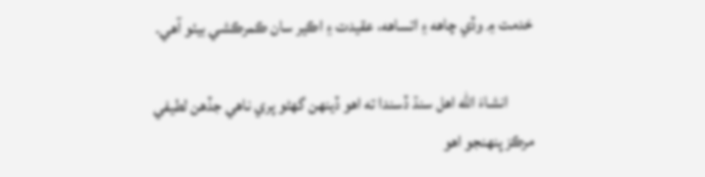خدمت ۾ وڏي چاهه ۽ اتساهه، عقيدت ۽ اڪير سان ڪمرڪشي بيٺو آهي.

        انشاءَ الله اهل سنڌ ڏسندا ته اهو ڏينهن گهڻو پري ناهي جڏهن لطيفي مرڪز پنهنجو اهو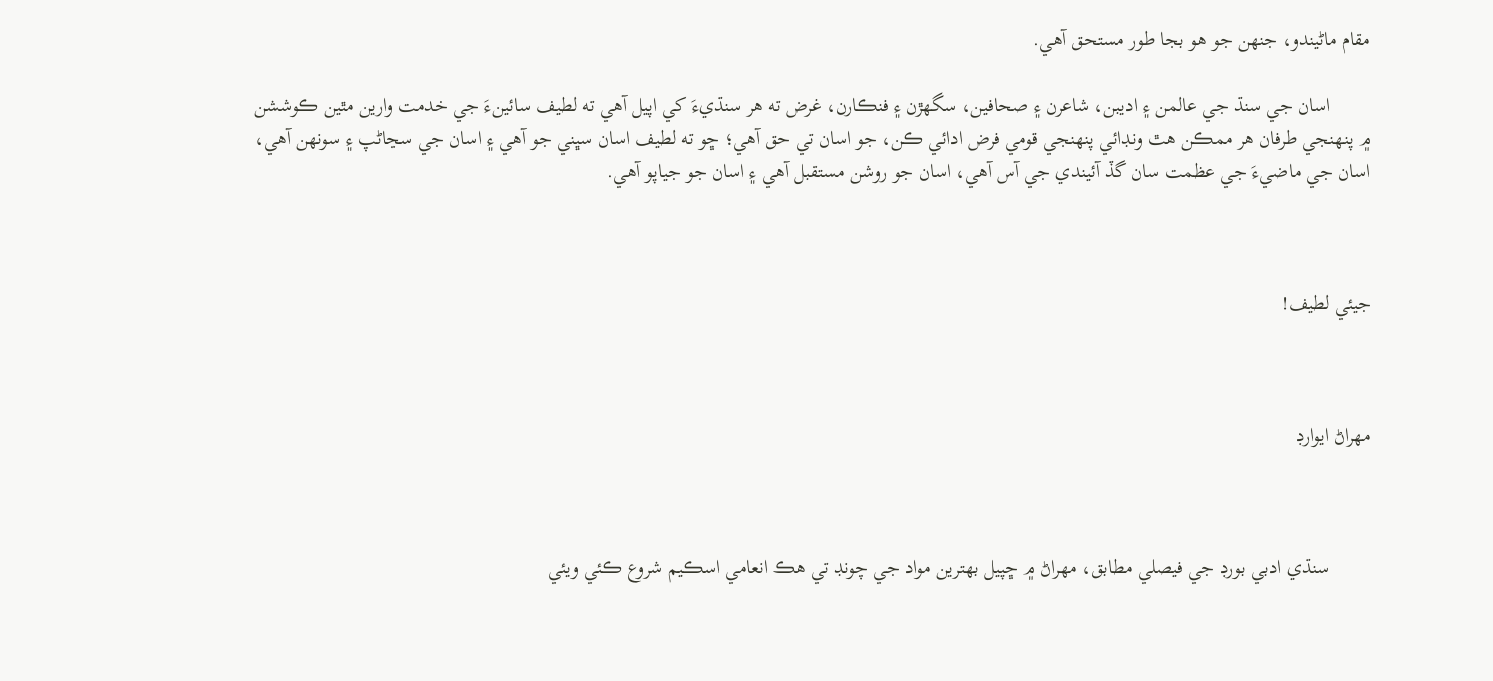مقام ماڻيندو، جنهن جو هو بجا طور مستحق آهي.

        اسان جي سنڌ جي عالمن ۽ اديبن، شاعرن ۽ صحافين، سگهڙن ۽ فنڪارن، غرض ته هر سنڌيءَ کي اپيل آهي ته لطيف سائينءَ جي خدمت وارين مٿين ڪوششن ۾ پنهنجي طرفان هر ممڪن هٿ ونڊائي پنهنجي قومي فرض ادائي ڪن، جو اسان تي حق آهي؛ ڇو ته لطيف اسان سڀني جو آهي ۽ اسان جي سڃاڻپ ۽ سونهن آهي، اسان جي ماضيءَ جي عظمت سان گڏ آئيندي جي آس آهي، اسان جو روشن مستقبل آهي ۽ اسان جو جياپو آهي.



جيئي لطيف!



مهراڻ ايوارڊ



        سنڌي ادبي بورڊ جي فيصلي مطابق، مهراڻ ۾ ڇپيل بهترين مواد جي چونڊ تي هڪ انعامي اسڪيم شروع ڪئي ويئي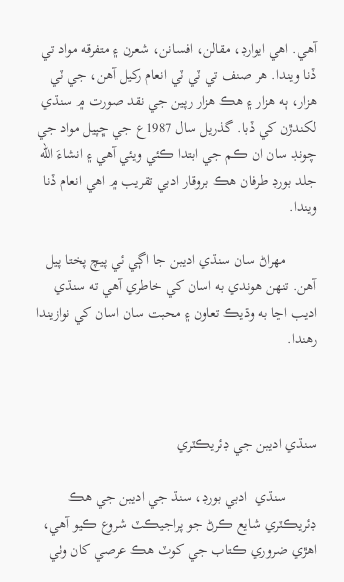آهي. اهي ايوارڊ، مقالن، افسانن، شعرن ۽ متفرقه مواد تي ڏنا ويندا. هر صنف تي ٽي ٽي انعام رکيل آهن، جي ٽي هزار، ٻه هزار ۽ هڪ هزار رپين جي نقد صورت ۾ سنڌي لکندڙن کي ڏبا. گذريل سال 1987ع جي ڇپيل مواد جي چونڊ سان ان ڪم جي ابتدا ڪئي ويئي آهي ۽ انشاءَ الله جلد بورڊ طرفان هڪ بروقار ادبي تقريب ۾ اهي انعام ڏنا ويندا.

        مهراڻ سان سنڌي اديبن جا اڳي ئي پيچ پختا پيل آهن. تنهن هوندي به اسان کي خاطري آهي ته سنڌي اديب اڃا به وڌيڪ تعاون ۽ محبت سان اسان کي نوازيندا رهندا.



سنڌي اديبن جي ڊئريڪٽري

        سنڌي  ادبي بورڊ، سنڌ جي اديبن جي هڪ ڊئريڪٽري شايع ڪرڻ جو پراجيڪٽ شروع ڪيو آهي، اهڙي ضروري ڪتاب جي کوٽ هڪ عرصي کان وٺي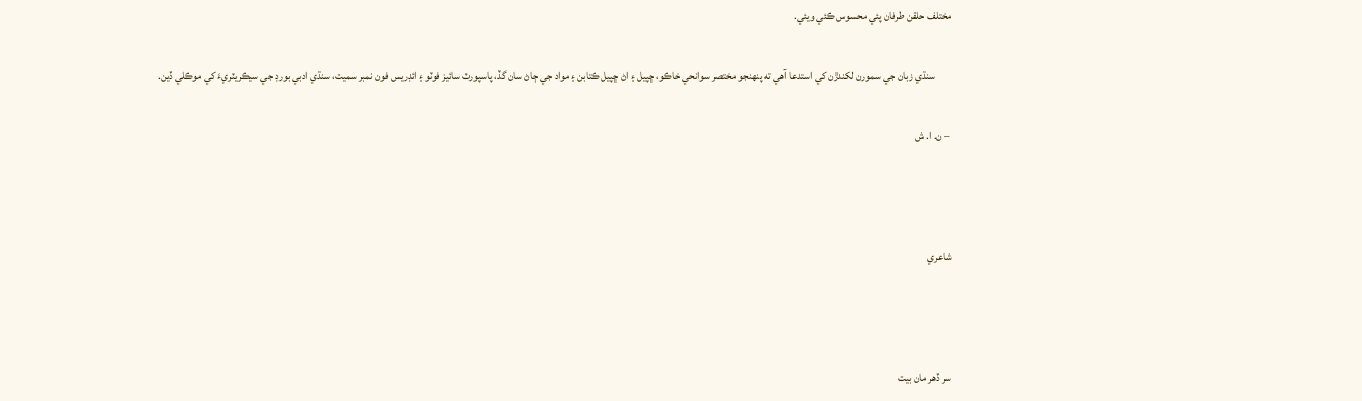مختلف حلقن طرفان پئي محسوس ڪئي ويئي.

        سنڌي زبان جي سمورن لکندڙن کي استدعا آهي ته پنهنجو مختصر سوانحي خاڪو، ڇپيل ۽ اڻ ڇپيل ڪتابن ۽ مواد جي ڄاڻ سان گڏ، پاسپورٽ سائيز فوٽو ۽ ائڊريس فون نمبر سميت، سنڌي ادبي بورڊ جي سيڪريٽريءَ کي موڪلي ڏين.

 – ن. ا. ش



شاعري



سر ڏهر مان بيت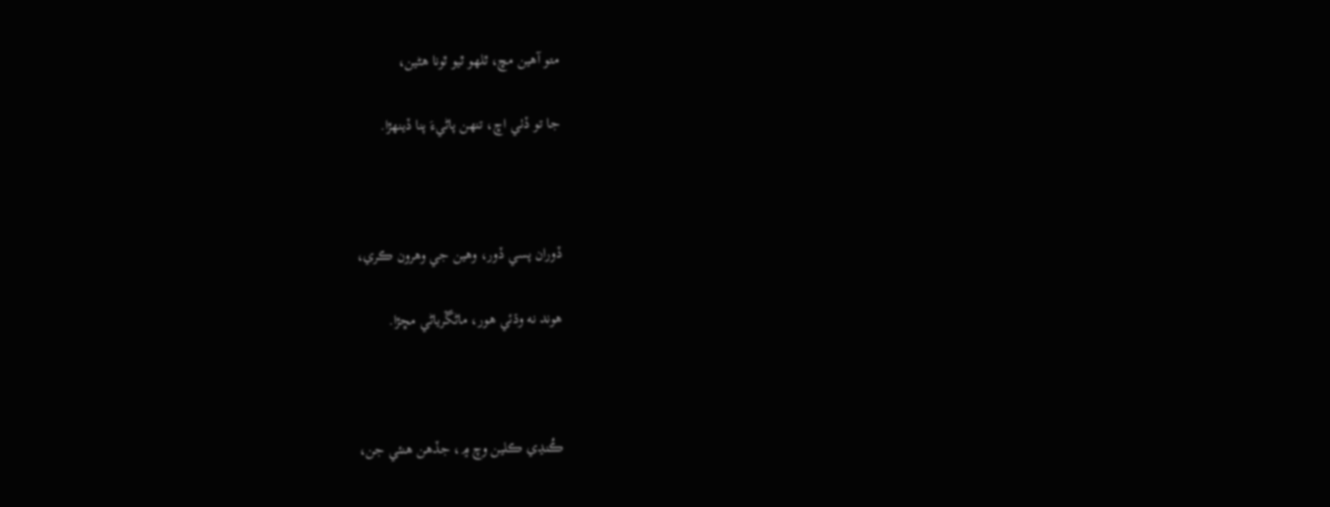متو آهين مڇ، ٿلهو ٿيو ٿونا هڻين،

جا تو ڏٺي اڇ، تنهن پاڻيءَ پنا ڏينهڙا.



ڏوران پسي ڏور، وهين جي وهرون ڪري،

هوند نه وڌئي هور، ماڻڱرياڻي مڇڙا.



ڪُنڍي ڪلين وچ ۾، جڏهن هنئي جن،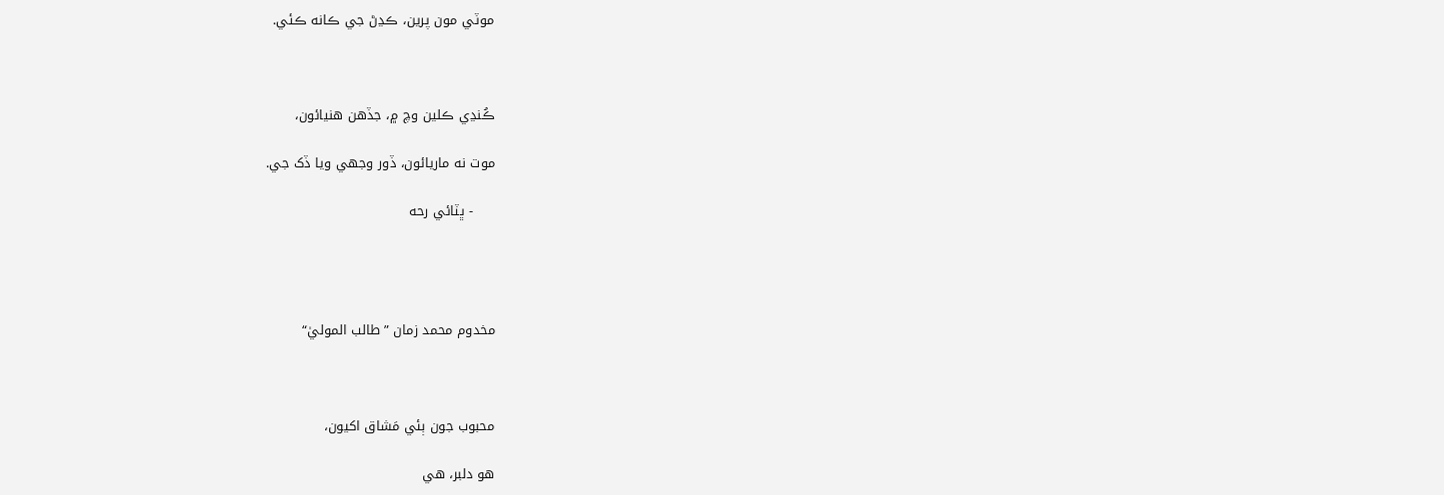موٽي مون پرين، ڪڍڻ جي ڪانه ڪئي.



ڪُنڍي ڪلين وچ ۾، جڏهن هنيائون،

موت نه ماريائون، ڏور وجهي ويا ڏک جي.

     - ڀٽائي رحه




مخدوم محمد زمان ”طالب الموليٰ“



محبوب جون ٻئي مَشاق اکيون،

هو دلبر، هي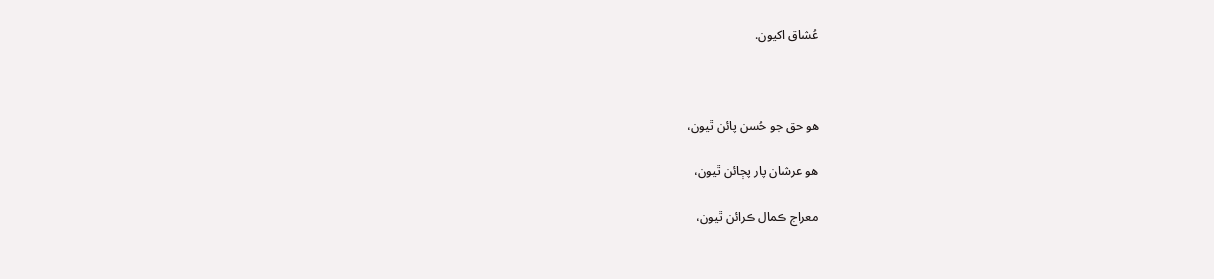عُشاق اکيون.



هو حق جو حُسن پائن ٿيون،

هو عرشان پار پڄائن ٿيون،

معراج ڪمال ڪرائن ٿيون،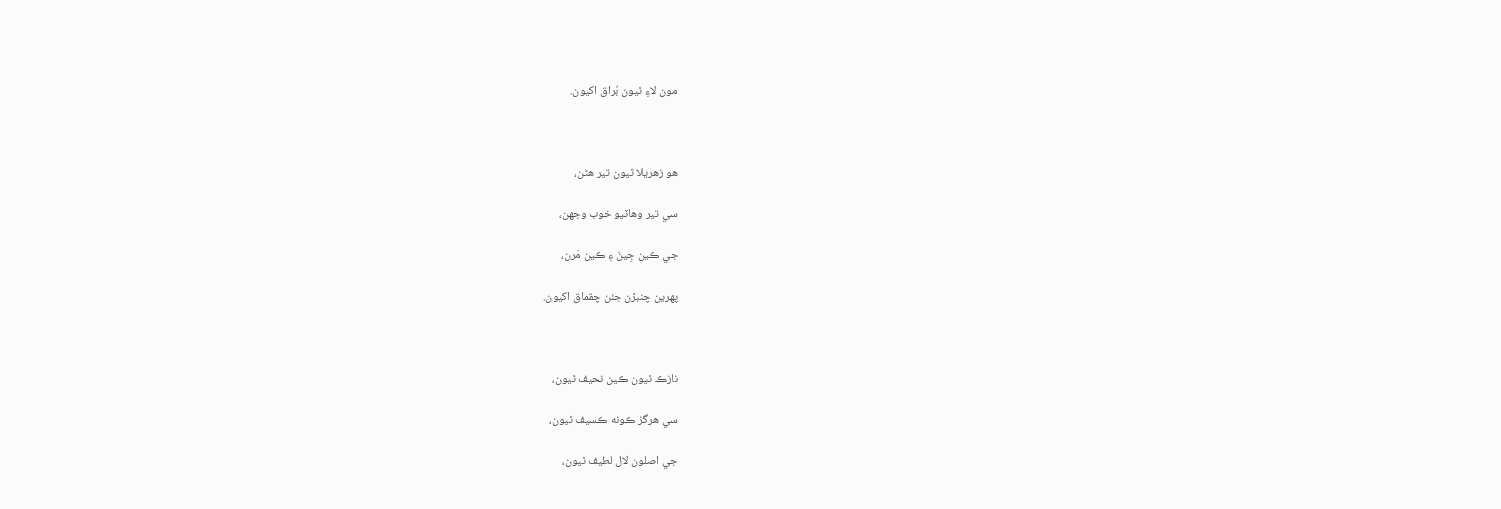مون لاءِ ٿيون بُراق اکيون.



هو زهريلا ٿيون تير هڻن،

سي تير وهاٽيو خوب وجهن،

جي ڪين جِينَ ۽ ڪين مَرن،

پهرين چنبڙن جئن چقماق اکيون.



نازڪ ٿيون ڪين نحيف ٿيون،

سي هرگز ڪونه ڪسيف ٿيون،

جي اصلون لال لطيف ٿيون،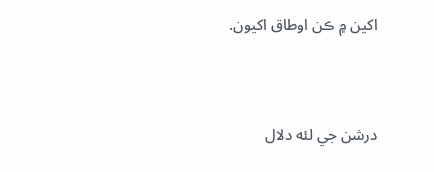اکين ۾ ڪن اوطاق اکيون.



درشن جي لئه دلال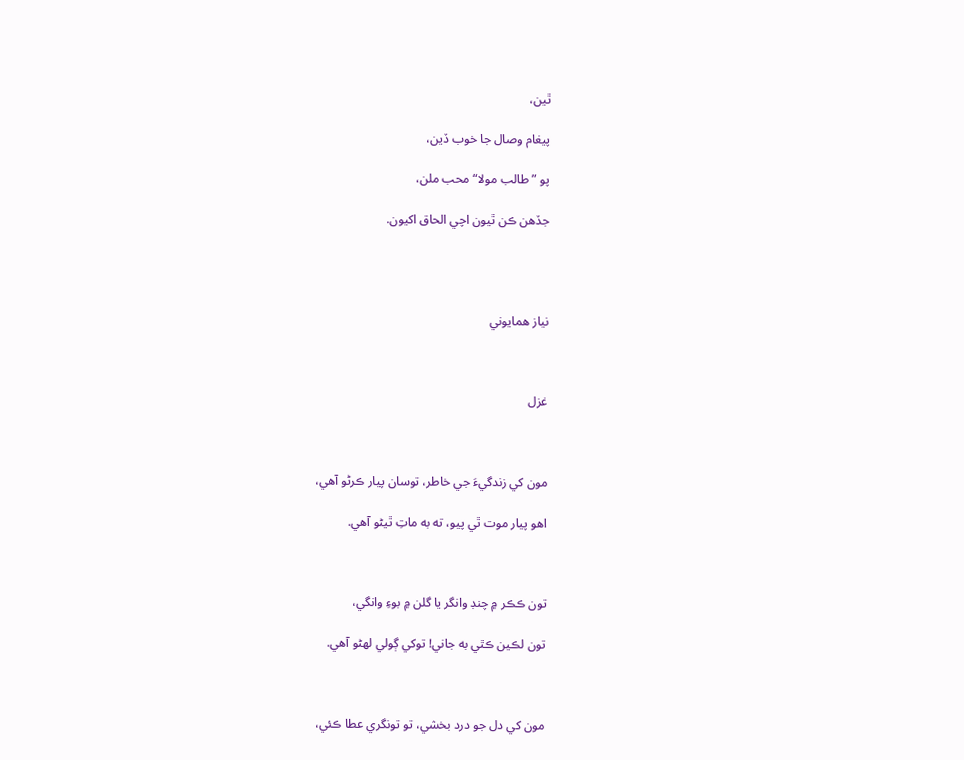ٿين،

پيغام وصال جا خوب ڏين،

پو ”طالب مولا“ محب ملن،

جڏهن ڪن ٿيون اچي الحاق اکيون.




نياز همايوني



غزل



مون کي زندگيءَ جي خاطر، توسان پيار ڪرڻو آهي،

اهو پيار موت ٿي پيو، ته به ماتِ ٿيڻو آهي.



تون ڪڪر ۾ چنڊ وانگر يا گلن ۾ بوءِ وانگي،

تون لڪين ڪٿي به جاني! توکي ڳولي لهڻو آهي.



مون کي دل جو درد بخشي، تو تونگري عطا ڪئي،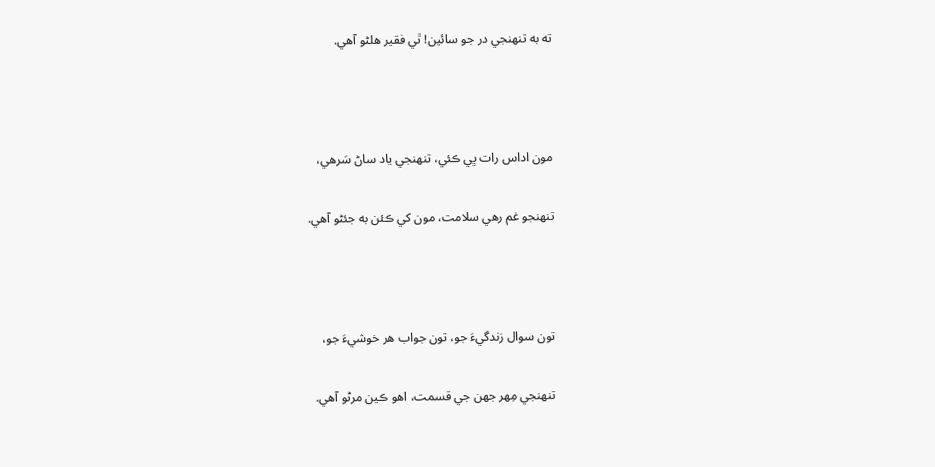ته به تنهنجي در جو سائين! ٿي فقير هلڻو آهي.



مون اداس رات ڀي ڪئي، تنهنجي ياد ساڻ سَرهي،

تنهنجو غم رهي سلامت، مون کي ڪئن به جئڻو آهي.



تون سوال زندگيءَ جو، تون جواب هر خوشيءَ جو،

تنهنجي مِهر جهن جي قسمت، اهو ڪين مرڻو آهي.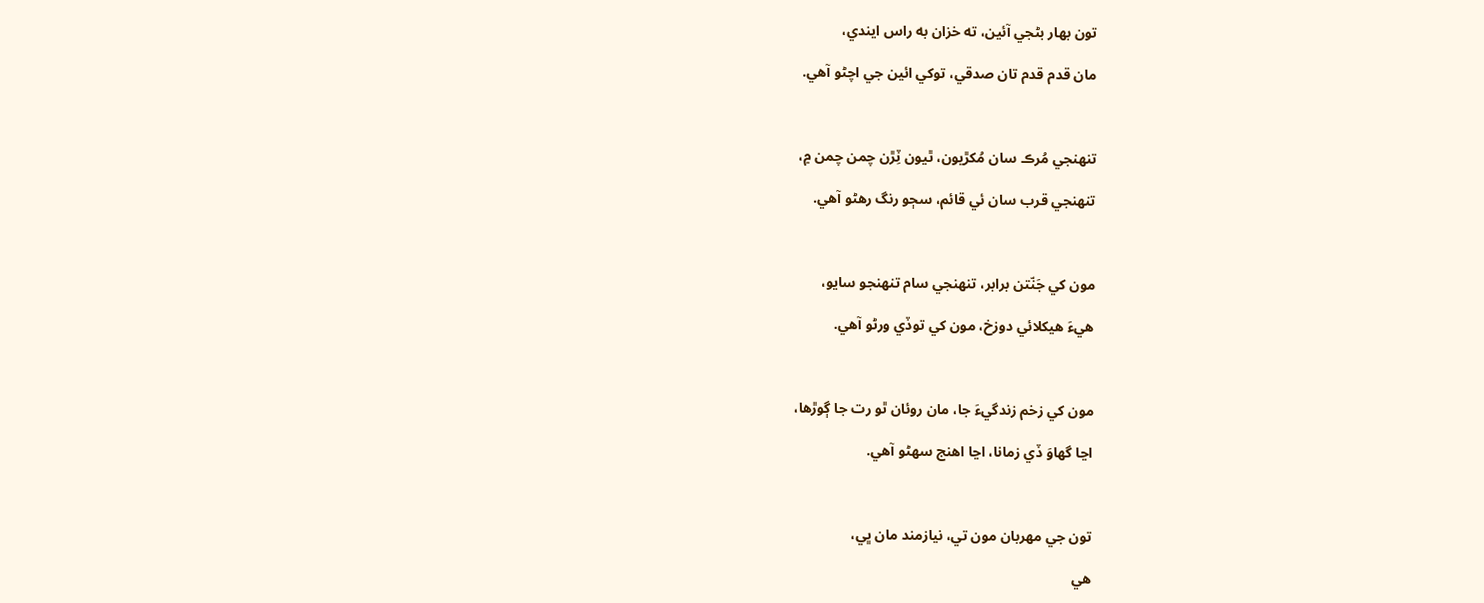تون بهار بڻجي آئين، ته خزان به راس ايندي،

مان قدم قدم تان صدقي، توکي ائين جي اچڻو آهي.



تنهنجي مُرڪ سان مُکڙيون، ٿيون ٽِڙن چمن چمن ۾،

تنهنجي قرب سان ئي قائم، سڄو رنگ رهڻو آهي.



مون کي جَنّتن برابر، تنهنجي سام تنهنجو سايو،

هيءَ هيکلائي دوزخ، مون کي توڏي ورڻو آهي.



مون کي زخم زندگيءَ جا، مان روئان ٿو رت جا ڳوڙها،

اڃا گهاوَ ڏي زمانا، اڃا اهنج سهڻو آهي.



تون جي مهربان مون تي، نيازمند مان ڀي،

هي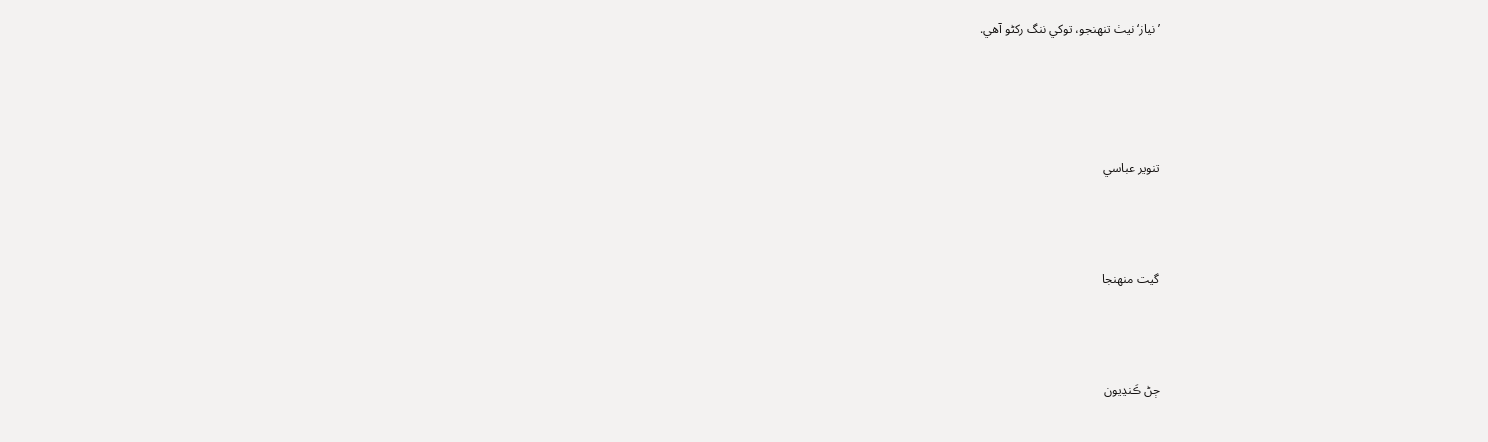’نياز‘ نيٺ تنهنجو، توکي ننگ رکڻو آهي.




تنوير عباسي



گيت منهنجا



ڄڻ ڪَنڍيون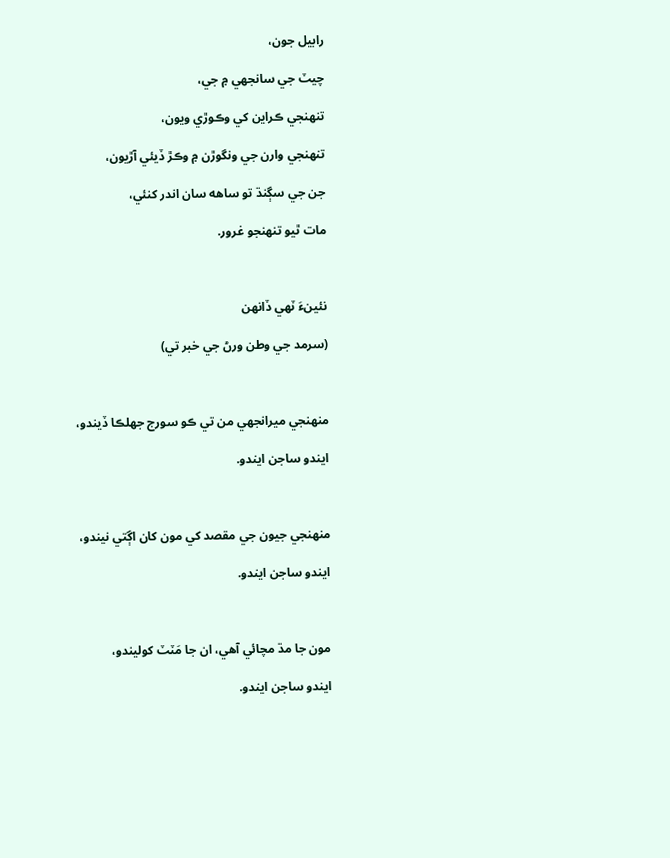رابيل جون،

چيٽ جي سانجهي ۾ جي،

تنهنجي ڪراين کي وڪوڙي ويون،

تنهنجي وارن جي ونگوڙن ۾ وڪڙ ڏيئي آڙيون،

جن جي سڳنڌ تو ساهه سان اندر کنئي،

مات ٿيو تنهنجو غرور.



نئينءَ ٽهي ڏانهن

(سرمد جي وطن ورڻ جي خبر تي)



منهنجي ميرانجهي من تي ڪو سورج جهلڪا ڏيندو،

ايندو ساجن ايندو.



منهنجي جيون جي مقصد کي مون کان اڳتي نيندو،

ايندو ساجن ايندو.



مون جا مڌ مچائي آهي، ان جا مَٽٽ کوليندو،

ايندو ساجن ايندو.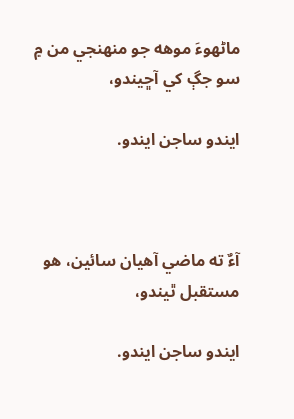ماڻهوءَ موهه جو منهنجي من ۾ سو جڳ کي آڇيندو،

ايندو ساجن ايندو.



آءٌ ته ماضي آهيان سائين، هو مستقبل ٿيندو،

ايندو ساجن ايندو.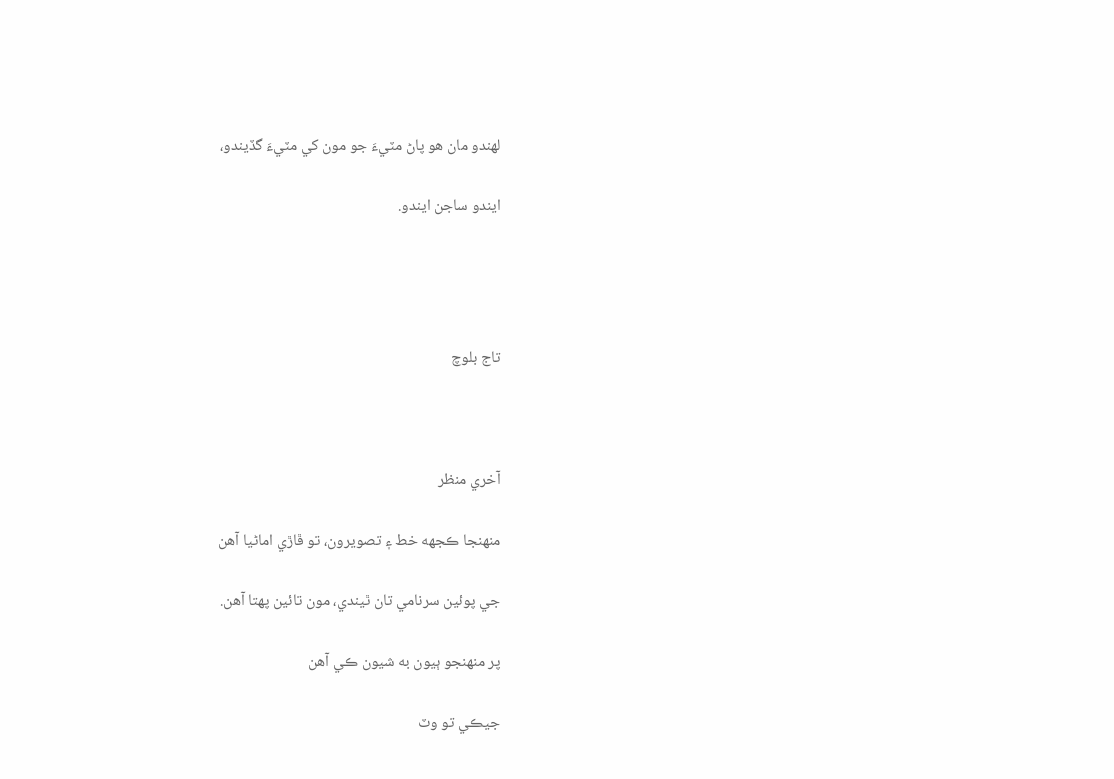لهندو مان هو پاڻ مٽيءَ جو مون کي مٽيءَ گڏيندو،

ايندو ساجن ايندو.




تاج بلوچ



آخري منظر

منهنجا ڪجهه خط ۽ تصويرون، تو ڦاڙي اماڻيا آهن

جي پوئين سرنامي تان ٿيندي، مون تائين پهتا آهن.

پر منهنجو ٻيون به شيون ڪي آهن

جيڪي تو وٽ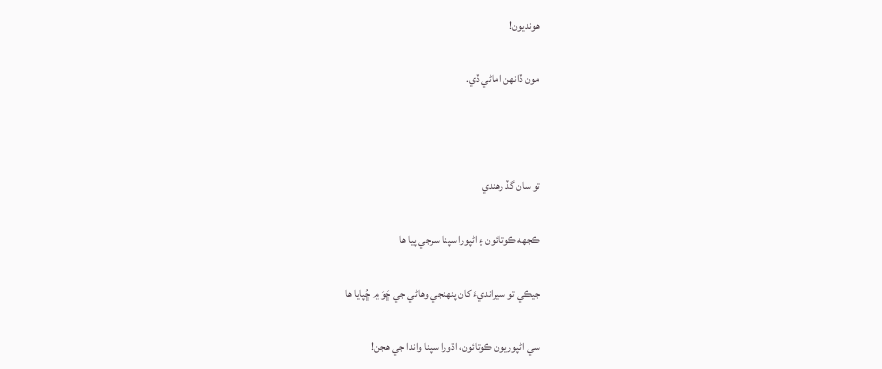هونديون!

مون ڏانهن اماڻي ڏي.



تو سان گڏ رهندي

ڪجهه ڪوتائون ۽ اڻپورا سپنا سرجي پيا ها

جيڪي تو سيرانديءَ کان پنهنجي وهاڻي جي ڇَوَ ۾ ڇُپايا ها

سي اڻپوريون ڪوتائون، اڌورا سپنا واندا جي هجن!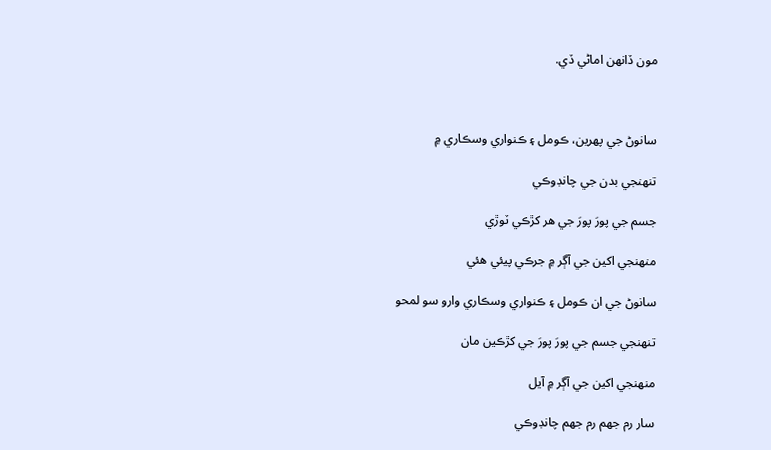مون ڏانهن اماڻي ڏي.



سانوڻ جي پهرين، ڪومل ۽ ڪنواري وسڪاري ۾

تنهنجي بدن جي چانڊوڪي

جسم جي پورَ پورَ جي هر کڙڪي ٽوڙي

منهنجي اکين جي آڳر ۾ جرڪي پيئي هئي

سانوڻ جي ان ڪومل ۽ ڪنواري وسڪاري وارو سو لمحو

تنهنجي جسم جي پورَ پورَ جي کڙڪين مان

منهنجي اکين جي آڳر ۾ آيل

سار رم جهم رم جهم چانڊوڪي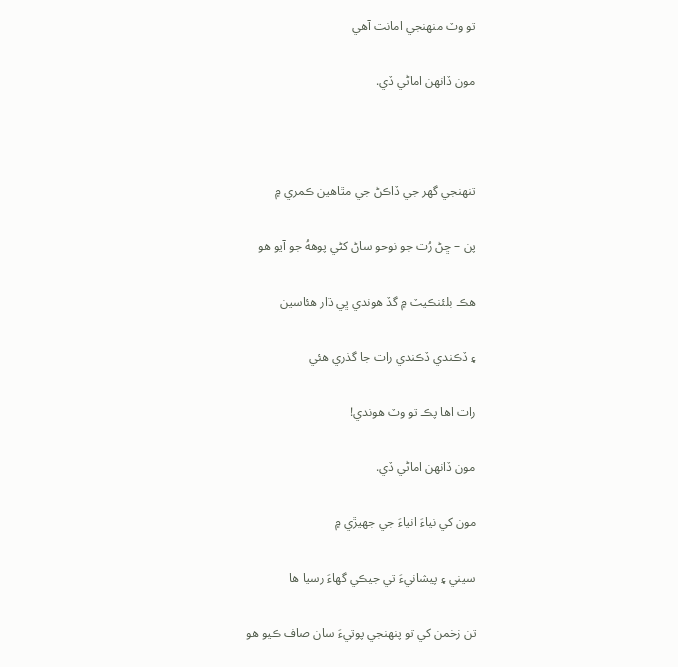تو وٽ منهنجي امانت آهي

مون ڏانهن اماڻي ڏي.



تنهنجي گهر جي ڏاڪڻ جي مٿاهين ڪمري ۾

پن – ڇڻ رُت جو نوحو ساڻ کڻي پوههُ جو آيو هو

هڪ بلئنڪيٽ ۾ گڏ هوندي ڀي ڌار هئاسين

۽ ڏڪندي ڏڪندي رات جا گذري هئي

رات اها پڪ تو وٽ هوندي!

مون ڏانهن اماڻي ڏي.

مون کي نياءَ انياءَ جي جهيڙي ۾

سيني ۽ پيشانيءَ تي جيڪي گهاءَ رسيا ها

تن زخمن کي تو پنهنجي پوتيءَ سان صاف ڪيو هو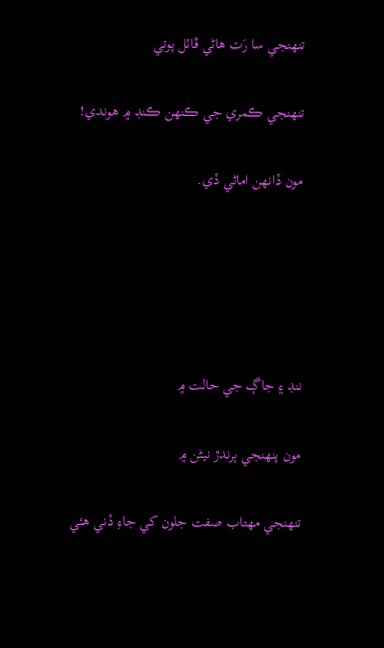تنهنجي سا رَت هاڻي ڦاٽل پوتي

تنهنجي ڪمري جي ڪنهن ڪنڊ ۾ هوندي!

مون ڏانهن اماڻي ڏي.





ننڊ ۽ جاڳ جي حالت ۾

مون پنهنجي ٻرندڙ نيڻن ۾

تنهنجي مهتاب صفت جلون کي جاءِ ڏني هئي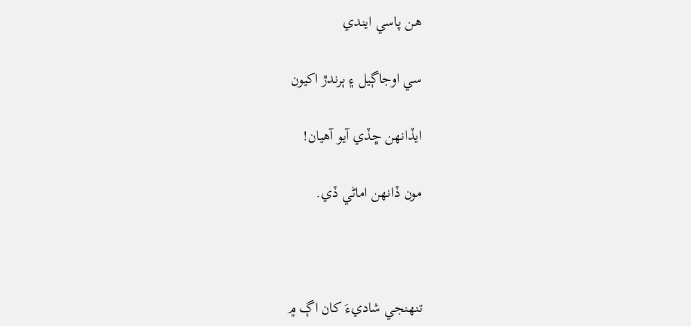هن پاسي ايندي

سي اوجاڳيل ۽ ٻرندڙ اکيون

ايڏانهن ڇڏي آيو آهيان!

مون ڏانهن اماڻي ڏي.



تنهنجي شاديءَ کان اڳ ۾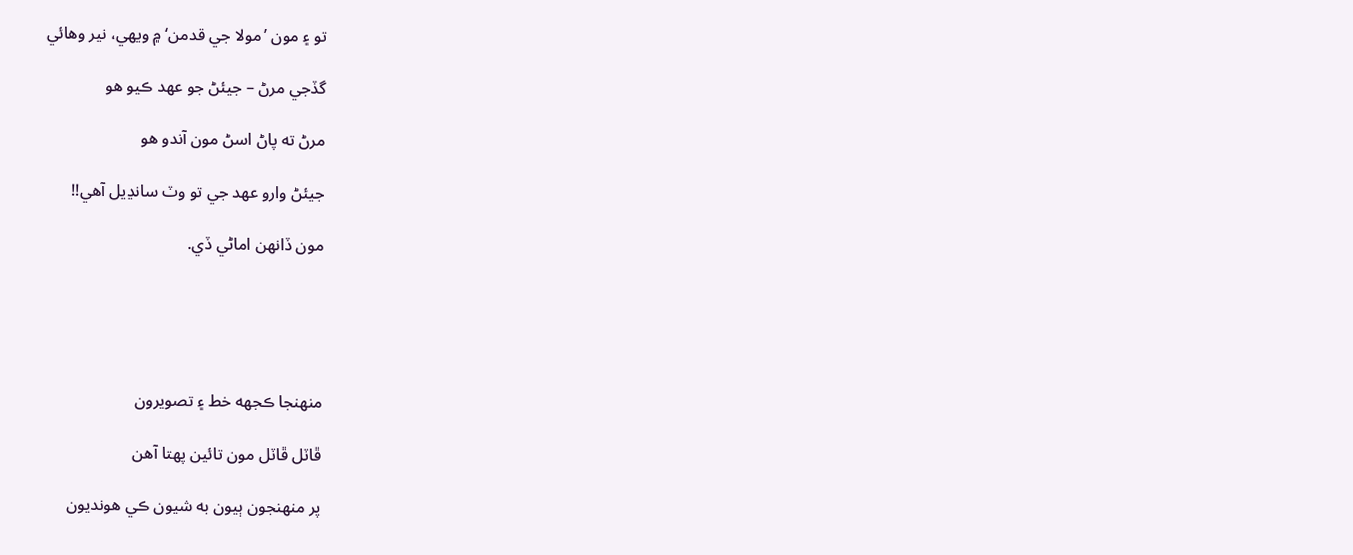تو ۽ مون ’مولا جي قدمن‘ ۾ ويهي، نير وهائي

گڏجي مرڻ – جيئڻ جو عهد ڪيو هو

مرڻ ته پاڻ اسڻ مون آندو هو

جيئڻ وارو عهد جي تو وٽ سانڍيل آهي!!

مون ڏانهن اماڻي ڏي.





منهنجا ڪجهه خط ۽ تصويرون

ڦاٽل ڦاٽل مون تائين پهتا آهن

پر منهنجون ٻيون به شيون ڪي هونديون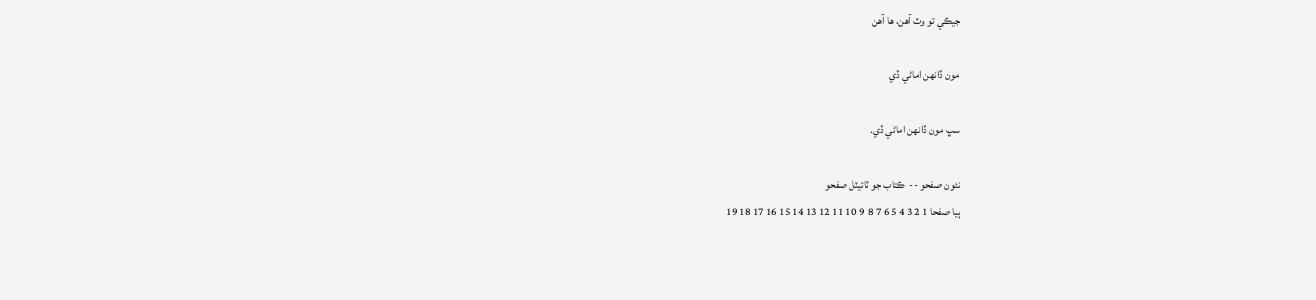جيڪي تو وٽ آهن، ها آهن

مون ڏانهن اماڻي ڏي

سڀ مون ڏانهن اماڻي ڏي.

نئون صفحو --  ڪتاب جو ٽائيٽل صفحو
ٻيا صفحا 1 2 3 4 5 6 7 8  9 10 11 12 13 14 15 16 17 18 19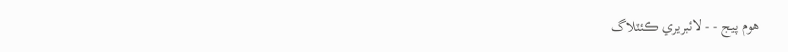هوم پيج - - لائبريري ڪئٽلاگ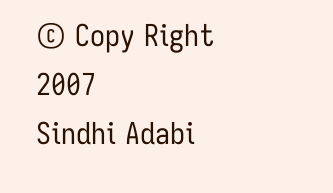© Copy Right 2007
Sindhi Adabi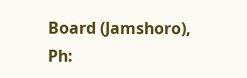Board (Jamshoro),
Ph: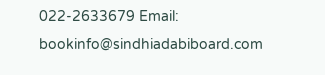022-2633679 Email: bookinfo@sindhiadabiboard.com